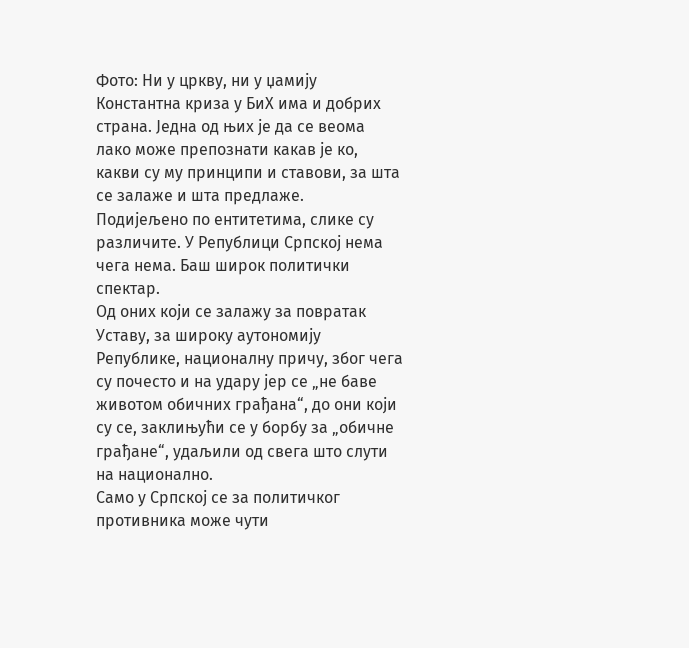Фото: Ни у цркву, ни у џамију
Константна криза у БиХ има и добрих страна. Једна од њих је да се веома лако може препознати какав је ко, какви су му принципи и ставови, за шта се залаже и шта предлаже.
Подијељено по ентитетима, слике су различите. У Републици Српској нема чега нема. Баш широк политички спектар.
Од оних који се залажу за повратак Уставу, за широку аутономију Републике, националну причу, због чега су почесто и на удару јер се „не баве животом обичних грађана“, до они који су се, заклињући се у борбу за „обичне грађане“, удаљили од свега што слути на национално.
Само у Српској се за политичког противника може чути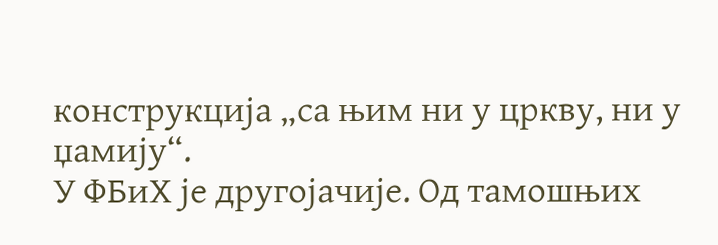конструкција „са њим ни у цркву, ни у џамију“.
У ФБиХ је другојачије. Од тамошњих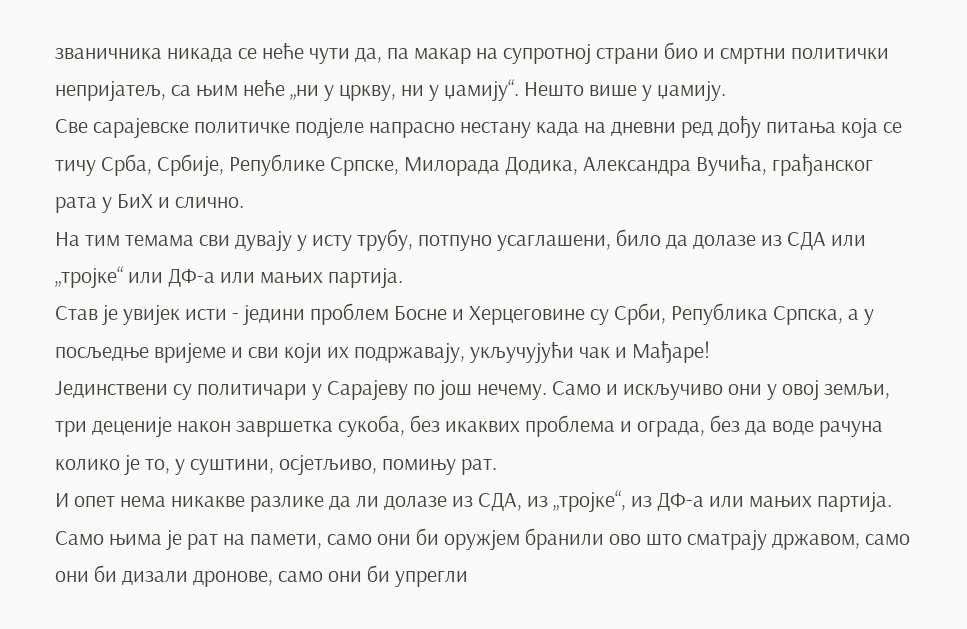званичника никада се неће чути да, па макар на супротној страни био и смртни политички непријатељ, са њим неће „ни у цркву, ни у џамију“. Нешто више у џамију.
Све сарајевске политичке подјеле напрасно нестану када на дневни ред дођу питања која се тичу Срба, Србије, Републике Српске, Милорада Додика, Александра Вучића, грађанског рата у БиХ и слично.
На тим темама сви дувају у исту трубу, потпуно усаглашени, било да долазе из СДА или „тројке“ или ДФ-а или мањих партија.
Став је увијек исти - једини проблем Босне и Херцеговине су Срби, Република Српска, а у посљедње вријеме и сви који их подржавају, укључујући чак и Мађаре!
Јединствени су политичари у Сарајеву по још нечему. Само и искључиво они у овој земљи, три деценије након завршетка сукоба, без икаквих проблема и ограда, без да воде рачуна колико је то, у суштини, осјетљиво, помињу рат.
И опет нема никакве разлике да ли долазе из СДА, из „тројке“, из ДФ-а или мањих партија. Само њима је рат на памети, само они би оружјем бранили ово што сматрају државом, само они би дизали дронове, само они би упрегли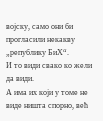војску, само они би прогласили некакву „републику БиХ“.
И то види свако ко жели да види.
А има их који у томе не виде ништа спорно, већ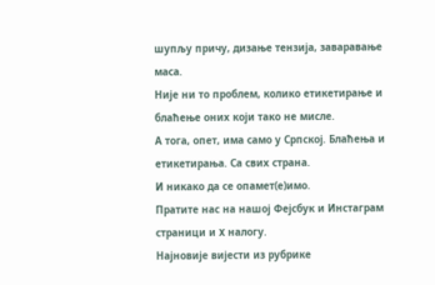шупљу причу, дизање тензија, заваравање маса.
Није ни то проблем, колико етикетирање и блаћење оних који тако не мисле.
А тога, опет, има само у Српској. Блаћења и етикетирања. Са свих страна.
И никако да се опамет(е)имо.
Пратите нас на нашој Фејсбук и Инстаграм страници и X налогу.
Најновије вијести из рубрике